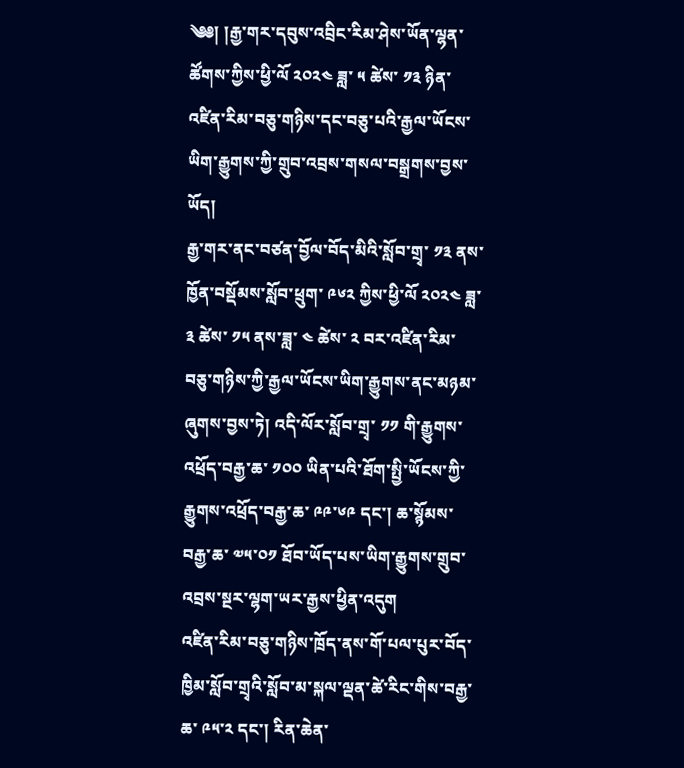༄༅། །རྒྱ་གར་དབུས་འབྲིང་རིམ་ཤེས་ཡོན་ལྷན་ཚོགས་ཀྱིས་ཕྱི་ལོ ༢༠༢༤ ཟླ་ ༥ ཚེས་ ༡༣ ཉིན་འཛིན་རིམ་བཅུ་གཉིས་དང་བཅུ་པའི་རྒྱལ་ཡོངས་ཡིག་རྒྱུགས་ཀྱི་གྲུབ་འབྲས་གསལ་བསྒྲགས་བྱས་ཡོད།
རྒྱ་གར་ནང་བཙན་བྱོལ་བོད་མིའི་སློབ་གྲྭ་ ༡༣ ནས་ཁྱོན་བསྡོམས་སློབ་ཕྲུག་ ༩༦༢ ཀྱིས་ཕྱི་ལོ ༢༠༢༤ ཟླ་ ༣ ཚེས་ ༡༥ ནས་ཟླ་ ༤ ཚེས་ ༢ བར་འཛིན་རིམ་བཅུ་གཉིས་ཀྱི་རྒྱལ་ཡོངས་ཡིག་རྒྱུགས་ནང་མཉམ་ཞུགས་བྱས་ཏེ། འདི་ལོར་སློབ་གྲྭ་ ༡༡ གི་རྒྱུགས་འཕྲོད་བརྒྱ་ཆ་ ༡༠༠ ཡིན་པའི་ཐོག་སྤྱི་ཡོངས་ཀྱི་རྒྱུགས་འཕྲོད་བརྒྱ་ཆ་ ༩༩་༦༩ དང་། ཆ་སྙོམས་བརྒྱ་ཆ་ ༧༥་༠༡ ཐོབ་ཡོད་པས་ཡིག་རྒྱུགས་གྲུབ་འབྲས་སྔར་ལྷག་ཡར་རྒྱས་ཕྱིན་འདུག
འཛིན་རིམ་བཅུ་གཉིས་ཁྲོད་ནས་གོ་པལ་པུར་བོད་ཁྱིམ་སློབ་གྲྭའི་སློབ་མ་སྐལ་ལྡན་ཚེ་རིང་གིས་བརྒྱ་ཆ་ ༩༥་༢ དང་། རིན་ཆེན་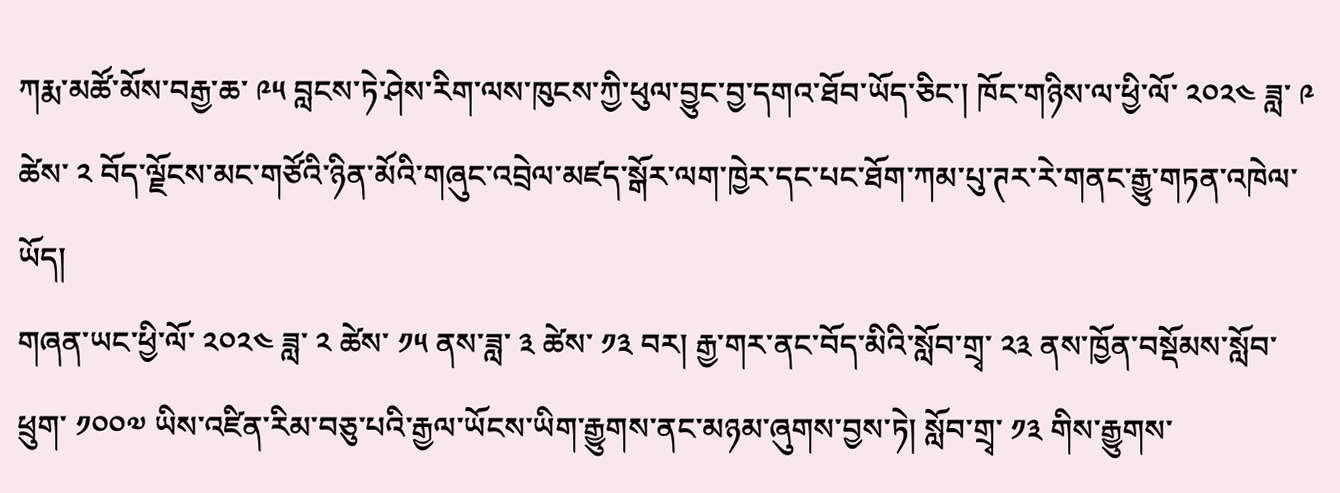ཀརྨ་མཚོ་མོས་བརྒྱ་ཆ་ ༩༥ བླངས་ཏེ་ཤེས་རིག་ལས་ཁུངས་ཀྱི་ཕུལ་བྱུང་བྱ་དགའ་ཐོབ་ཡོད་ཅིང་། ཁོང་གཉིས་ལ་ཕྱི་ལོ་ ༢༠༢༤ ཟླ་ ༩ ཚེས་ ༢ བོད་ལྗོངས་མང་གཙོའི་ཉིན་མོའི་གཞུང་འབྲེལ་མཛད་སྒོར་ལག་ཁྱེར་དང་པང་ཐོག་ཀམ་པུ་ཊར་རེ་གནང་རྒྱུ་གཏན་འཁེལ་ཡོད།
གཞན་ཡང་ཕྱི་ལོ་ ༢༠༢༤ ཟླ་ ༢ ཚེས་ ༡༥ ནས་ཟླ་ ༣ ཚེས་ ༡༣ བར། རྒྱ་གར་ནང་བོད་མིའི་སློབ་གྲྭ་ ༢༣ ནས་ཁྱོན་བསྡོམས་སློབ་ཕྲུག་ ༡༠༠༧ ཡིས་འཛིན་རིམ་བཅུ་པའི་རྒྱལ་ཡོངས་ཡིག་རྒྱུགས་ནང་མཉམ་ཞུགས་བྱས་ཏེ། སློབ་གྲྭ་ ༡༣ གིས་རྒྱུགས་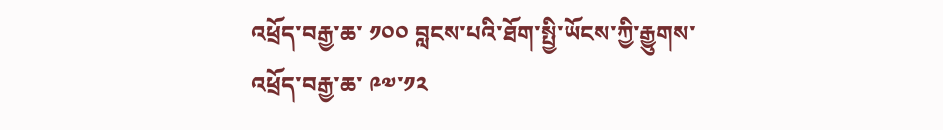འཕྲོད་བརྒྱ་ཆ་ ༡༠༠ བླངས་པའི་ཐོག་སྤྱི་ཡོངས་ཀྱི་རྒྱུགས་འཕྲོད་བརྒྱ་ཆ་ ༩༧་༡༢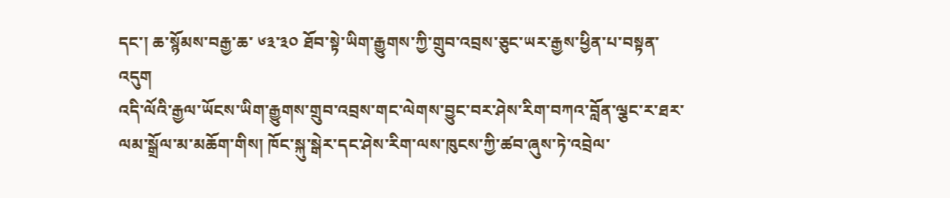དང་། ཆ་སྙོམས་བརྒྱ་ཆ་ ༦༣་༣༠ ཐོབ་སྟེ་ཡིག་རྒྱུགས་ཀྱི་གྲུབ་འབྲས་ཅུང་ཡར་རྒྱས་ཕྱིན་པ་བསྟན་འདུག
འདི་ལོའི་རྒྱལ་ཡོངས་ཡིག་རྒྱུགས་གྲུབ་འབྲས་གང་ལེགས་བྱུང་བར་ཤེས་རིག་བཀའ་བློན་ལྕང་ར་ཐར་ལམ་སྒྲོལ་མ་མཆོག་གིས། ཁོང་སྐུ་སྒེར་དང་ཤེས་རིག་ལས་ཁུངས་ཀྱི་ཚབ་ཞུས་ཏེ་འབྲེལ་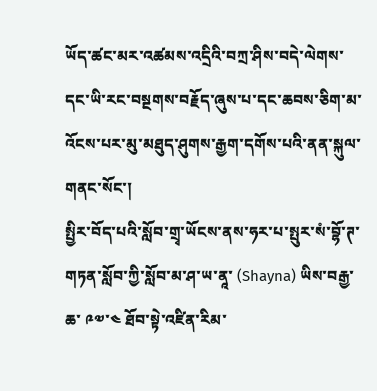ཡོད་ཚང་མར་འཚམས་འདྲིའི་བཀྲ་ཤིས་བདེ་ལེགས་དང་ཡི་རང་བསྔགས་བརྗོད་ཞུས་པ་དང་ཆབས་ཅིག་མ་འོངས་པར་མུ་མཐུད་ཤུགས་རྒྱག་དགོས་པའི་ནན་སྐུལ་གནང་སོང་།
སྤྱིར་བོད་པའི་སློབ་གྲྭ་ཡོངས་ནས་ཧར་པ་སྤུར་སཾ་བྷོ་ཊ་གཏན་སློབ་ཀྱི་སློབ་མ་ཤ་ཡ་ནཱ་ (Shayna) ཡིས་བརྒྱ་ཆ་ ༩༧་༤ ཐོབ་སྟེ་འཛིན་རིམ་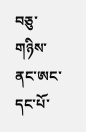བཅུ་གཉིས་ནང་ཨང་དང་པོ་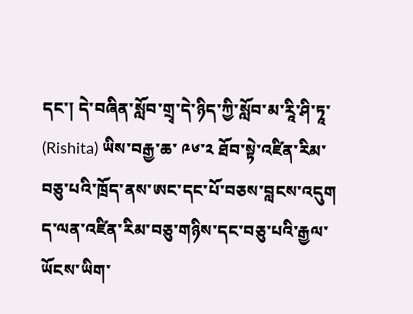དང་། དེ་བཞིན་སློབ་གྲྭ་དེ་ཉིད་ཀྱི་སློབ་མ་རཱི་ཤི་ཏཱ་ (Rishita) ཡིས་བརྒྱ་ཆ་ ༩༦་༢ ཐོབ་སྟེ་འཛིན་རིམ་བཅུ་པའི་ཁྲོད་ནས་ཨང་དང་པོ་བཅས་བླངས་འདུག ད་ལན་འཛིན་རིམ་བཅུ་གཉིས་དང་བཅུ་པའི་རྒྱལ་ཡོངས་ཡིག་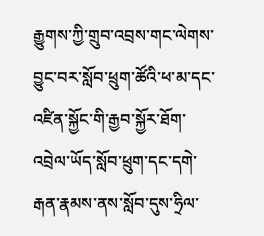རྒྱུགས་ཀྱི་གྲུབ་འབྲས་གང་ལེགས་བྱུང་བར་སློབ་ཕྲུག་ཚོའི་ཕ་མ་དང་འཛིན་སྐྱོང་གི་རྒྱབ་སྐྱོར་ཐོག་འབྲེལ་ཡོད་སློབ་ཕྲུག་དང་དགེ་རྒན་རྣམས་ནས་སློབ་དུས་ཧྲིལ་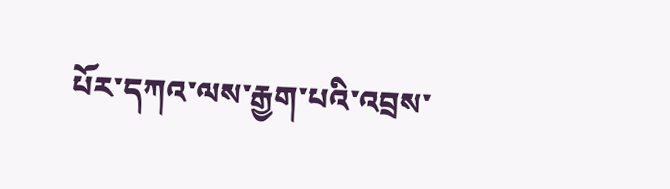པོར་དཀའ་ལས་རྒྱག་པའི་འབྲས་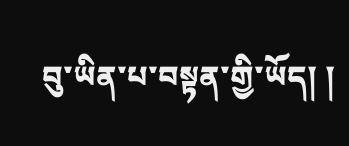བུ་ཡིན་པ་བསྟན་གྱི་ཡོད། །